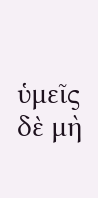ὑμεῖς δὲ μὴ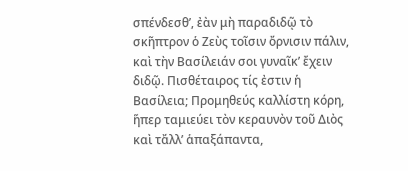σπένδεσθʼ, ἐὰν μὴ παραδιδῷ τὸ σκῆπτρον ὁ Ζεὺς τοῖσιν ὄρνισιν πάλιν, καὶ τὴν Βασίλειάν σοι γυναῖκʼ ἔχειν διδῷ. Πισθέταιρος τίς ἐστιν ἡ Βασίλεια; Προμηθεύς καλλίστη κόρη, ἥπερ ταμιεύει τὸν κεραυνὸν τοῦ Διὸς καὶ τἄλλʼ ἁπαξάπαντα,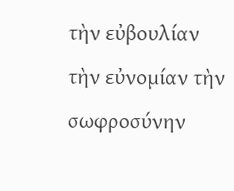τὴν εὐβουλίαν τὴν εὐνομίαν τὴν σωφροσύνην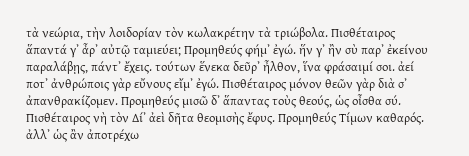τὰ νεώρια, τὴν λοιδορίαν τὸν κωλακρέτην τὰ τριώβολα. Πισθέταιρος ἅπαντά γʼ ἆρʼ αὐτῷ ταμιεύει; Προμηθεύς φήμʼ ἐγώ. ἥν γʼ ἢν σὺ παρʼ ἐκείνου παραλάβῃς, πάντʼ ἔχεις. τούτων ἕνεκα δεῦρʼ ἦλθον, ἵνα φράσαιμί σοι. ἀεί ποτʼ ἀνθρώποις γὰρ εὔνους εἴμʼ ἐγώ. Πισθέταιρος μόνον θεῶν γὰρ διὰ σʼ ἀπανθρακίζομεν. Προμηθεύς μισῶ δʼ ἅπαντας τοὺς θεούς, ὡς οἶσθα σύ. Πισθέταιρος νὴ τὸν Δίʼ ἀεὶ δῆτα θεομισὴς ἔφυς. Προμηθεύς Τίμων καθαρός. ἀλλʼ ὡς ἂν ἀποτρέχω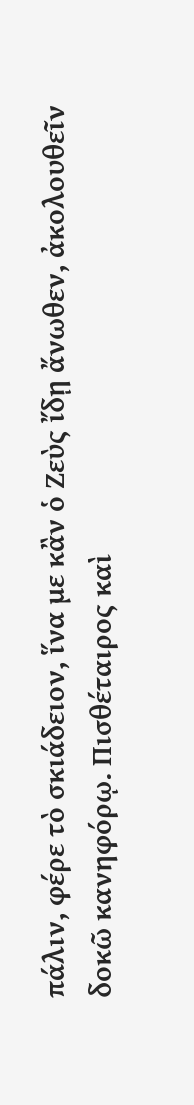πάλιν, φέρε τὸ σκιάδειον, ἵνα με κἂν ὁ Ζεὺς ἴδῃ ἄνωθεν, ἀκολουθεῖν δοκῶ κανηφόρῳ. Πισθέταιρος καὶ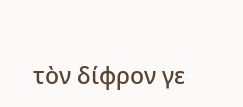τὸν δίφρον γε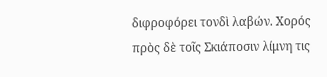διφροφόρει τονδὶ λαβών. Χορός πρὸς δὲ τοῖς Σκιάποσιν λίμνη τις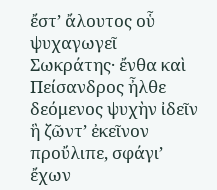ἔστʼ ἄλουτος οὗ ψυχαγωγεῖ Σωκράτης· ἔνθα καὶ Πείσανδρος ἦλθε δεόμενος ψυχὴν ἰδεῖν ἣ ζῶντʼ ἐκεῖνον προὔλιπε, σφάγιʼ ἔχων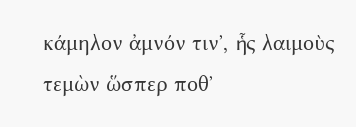κάμηλον ἀμνόν τινʼ, ἧς λαιμοὺς τεμὼν ὥσπερ ποθʼ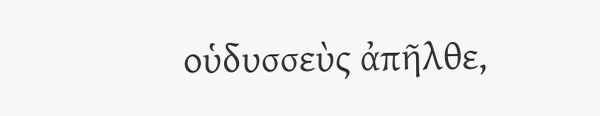οὑδυσσεὺς ἀπῆλθε,